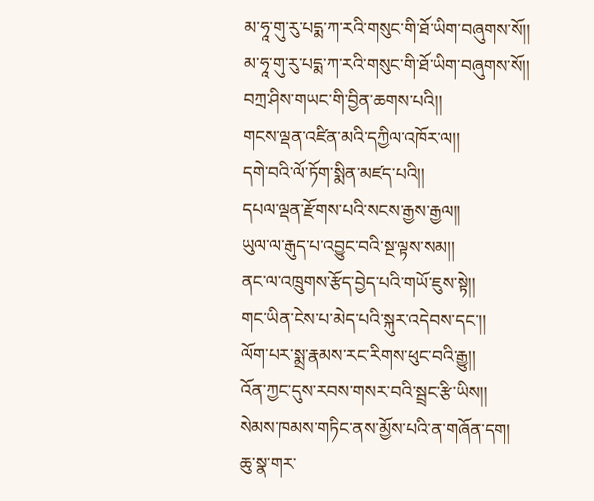མ་ཧཱ་གུ་རུ་པདྨ་ཀ་རའི་གསུང་གི་ཐོ་ཡིག་བཞུགས་སོ།།
མ་ཧཱ་གུ་རུ་པདྨ་ཀ་རའི་གསུང་གི་ཐོ་ཡིག་བཞུགས་སོ།།
བཀྲ་ཤིས་གཡང་གི་བྱིན་ཆགས་པའི།།
གངས་ལྡན་འཛིན་མའི་དཀྱིལ་འཁོར་ལ།།
དགེ་བའི་ལོ་ཏོག་སྨིན་མཛད་པའི།།
དཔལ་ལྡན་རྫོགས་པའི་སངས་རྒྱས་རྒྱལ།།
ཡུལ་ལ་རྒུད་པ་འབྱུང་བའི་སྔ་ལྟས་སམ།།
ནང་ལ་འཁྲུགས་རྩོད་བྱེད་པའི་གཡོ་ཇུས་སྟེ།།
གང་ཡིན་ངེས་པ་མེད་པའི་སྐུར་འདེབས་དང་།།
ལོག་པར་སྨྲ་རྣམས་རང་རིགས་ཕུང་བའི་རྒྱུ།།
འོན་ཀྱང་དུས་རབས་གསར་བའི་སྦྲང་རྩི་ཡིས།།
སེམས་ཁམས་གཏིང་ནས་མྱོས་པའི་ན་གཞོན་དག།
ཆུ་སྣ་གར་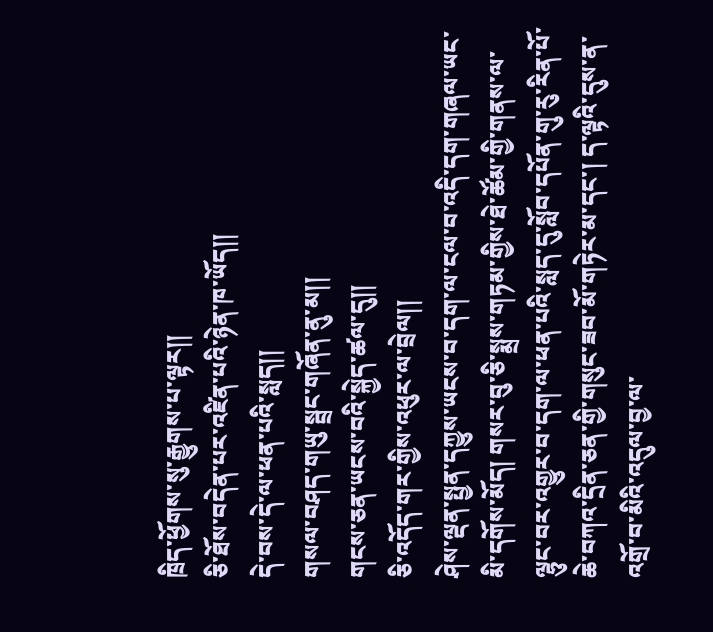ཁྲིད་ཕྱོགས་སུ་རྒྱུགས་པ་ལྟར།།
ཅི་ཐོས་བདེན་པར་འཛིན་པའི་ཉེན་ཁ་ཡོད།།
དེ་བས་དེ་ལ་ཕན་པའི་སླད།།
གསལ་བཤད་གཡུ་སྦྲང་གཞོན་ནུ་མ།།
གངས་ཅན་ཡངས་བའི་སྐྱེད་ཚལ་དུ།།
ཅི་འདོད་གར་གྱིས་འཕུར་ལ་བྲེལ།།
ཤེས་ལྡན་སྤྱན་དཀྱུས་ཡངས་བ་དག་ལ་ངལ་བ་འདི་དག་གཞལ་ཡང་མི་དགོས་མོད། གསར་བུ་ཅི་སྨྲས་གཏམ་གྱིས་ཐེ་ཚོམ་གྱི་གནས་ལ་ལྷུང་བར་འགྱུར་བ་དག་ལ་ཕན་པའི་སླད་དུ་སློབ་དཔོན་གུ་རུ་རིན་པོ་ཆེ་བཀའ་དྲིན་ཅན་གྱི་གསུང་ཟབ་མོ་གཏེར་མ་དང་། ད་ལྟའི་དུས་ན་འགྲོ་བ་མིའི་འདུལ་བྱ་ལ་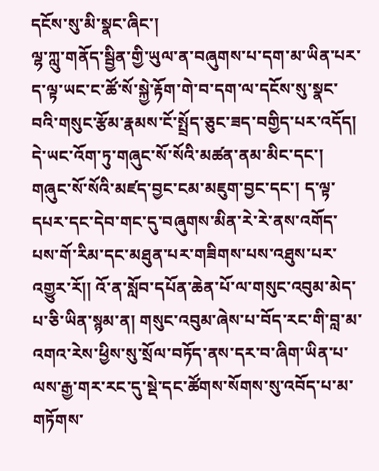དངོས་སུ་མི་སྣང་ཞིང་།
ལྷ་ཀླུ་གནོད་སྦྱིན་གྱི་ཡུལ་ན་བཞུགས་པ་དག་མ་ཡིན་པར་ད་ལྟ་ཡང་ང་ཚོ་སོ་སྐྱེ་རྟོག་གེ་བ་དག་ལ་དངོས་སུ་སྣང་བའི་གསུང་རྩོམ་རྣམས་ངོ་སྤྲོད་ཅུང་ཟད་བགྱིད་པར་འདོད། དེ་ཡང་འོག་ཏུ་གཞུང་སོ་སོའི་མཚན་ནམ་མིང་དང་། གཞུང་སོ་སོའི་མཛད་བྱང་ངམ་མཇུག་བྱང་དང་། ད་ལྟ་དཔར་དང་དེབ་གང་དུ་བཞུགས་མིན་རེ་རེ་ནས་འགོད་པས་གོ་རིམ་དང་མཐུན་པར་གཟིགས་པས་འཐུས་པར་འགྱུར་རོ།། འོ་ན་སློབ་དཔོན་ཆེན་པོ་ལ་གསུང་འབུམ་མེད་པ་ཅི་ཡིན་སྙམ་ན། གསུང་འབུམ་ཞེས་པ་བོད་རང་གི་བླ་མ་འགའ་རེས་ཕྱིས་སུ་སྲོལ་བཏོད་ནས་དར་བ་ཞིག་ཡིན་པ་ལས་རྒྱ་གར་རང་དུ་སྡེ་དང་ཚོགས་སོགས་སུ་འབོད་པ་མ་གཏོགས་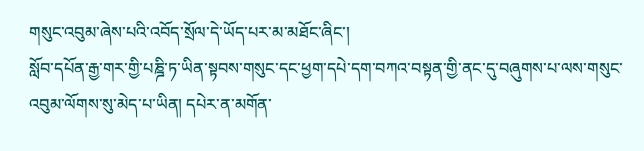གསུང་འབུམ་ཞེས་པའི་འབོད་སྲོལ་དེ་ཡོད་པར་མ་མཐོང་ཞིང་།
སློབ་དཔོན་རྒྱ་གར་གྱི་པཎྜི་ཏ་ཡིན་སྟབས་གསུང་དང་ཕྱག་དཔེ་དག་བཀའ་བསྟན་གྱི་ནང་དུ་བཞུགས་པ་ལས་གསུང་འབུམ་ལོགས་སུ་མེད་པ་ཡིན། དཔེར་ན་མགོན་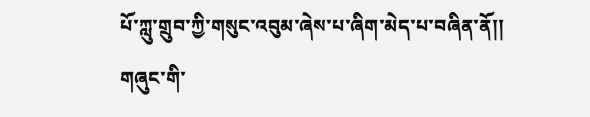པོ་ཀླུ་གྲུབ་ཀྱི་གསུང་འབུམ་ཞེས་པ་ཞིག་མེད་པ་བཞིན་ནོ།།
གཞུང་གི་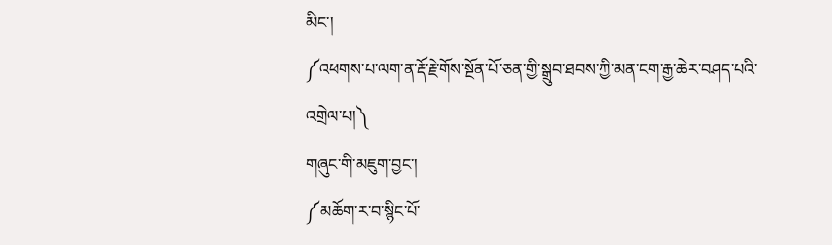མིང་།
༼འཕགས་པ་ལག་ན་རྡོ་རྗེ་གོས་སྔོན་པོ་ཅན་གྱི་སྒྲུབ་ཐབས་ཀྱི་མན་ངག་རྒྱ་ཆེར་བཤད་པའི་འགྲེལ་པ།༽
གཞུང་གི་མཇུག་བྱང་།
༼མཆོག་ར་བ་སྙིང་པོ་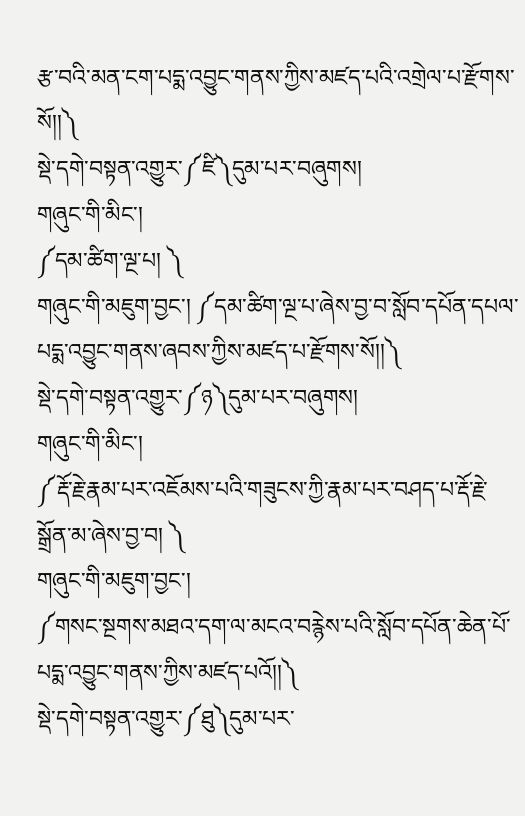རྩ་བའི་མན་ངག་པདྨ་འབྱུང་གནས་ཀྱིས་མཛད་པའི་འགྲེལ་པ་རྫོགས་སོ།།༽
སྡེ་དགེ་བསྟན་འགྱུར་༼ཛི༽དུམ་པར་བཞུགས།
གཞུང་གི་མིང་།
༼དམ་ཚིག་ལྔ་པ། ༽
གཞུང་གི་མཇུག་བྱང་། ༼དམ་ཚིག་ལྔ་པ་ཞེས་བྱ་བ་སློབ་དཔོན་དཔལ་པདྨ་འབྱུང་གནས་ཞབས་ཀྱིས་མཛད་པ་རྫོགས་སོ།།༽
སྡེ་དགེ་བསྟན་འགྱུར་༼ཉ༽དུམ་པར་བཞུགས།
གཞུང་གི་མིང་།
༼རྡོ་རྗེ་རྣམ་པར་འཇོམས་པའི་གཟུངས་ཀྱི་རྣམ་པར་བཤད་པ་རྡོ་རྗེ་སྒྲོན་མ་ཞེས་བྱ་བ། ༽
གཞུང་གི་མཇུག་བྱང་།
༼གསང་སྔགས་མཐའ་དག་ལ་མངའ་བརྙེས་པའི་སློབ་དཔོན་ཆེན་པོ་པདྨ་འབྱུང་གནས་ཀྱིས་མཛད་པའོ།།༽
སྡེ་དགེ་བསྟན་འགྱུར་༼ཐུ༽དུམ་པར་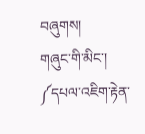བཞུགས།
གཞུང་གི་མིང་།
༼དཔལ་འཇིག་རྟེན་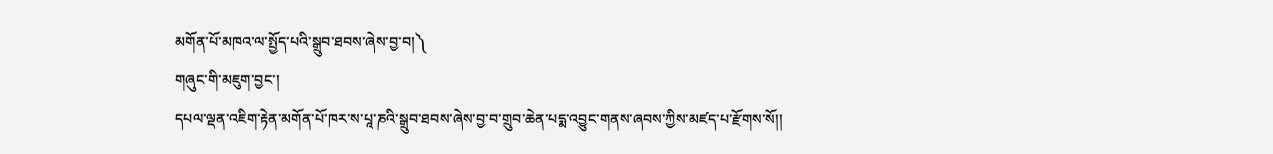མགོན་པོ་མཁའ་ལ་སྤྱོད་པའི་སྒྲུབ་ཐབས་ཞེས་བྱ་བ།༽
གཞུང་གི་མཇུག་བྱང་།
དཔལ་ལྡན་འཇིག་རྟེན་མགོན་པོ་ཁར་ས་པཱ་ཎའི་སྒྲུབ་ཐབས་ཞེས་བྱ་བ་གྲུབ་ཆེན་པདྨ་འབྱུང་གནས་ཞབས་ཀྱིས་མཛད་པ་རྫོགས་སོ།།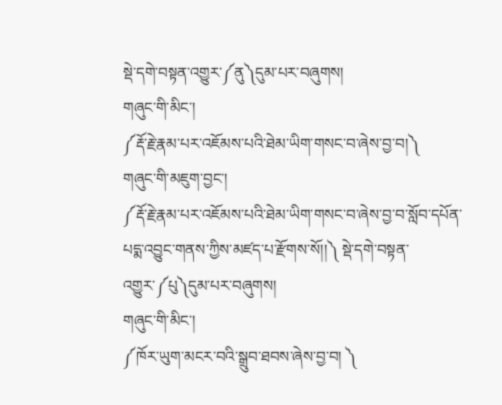སྡེ་དགེ་བསྟན་འགྱུར་༼ནུ༽དུམ་པར་བཞུགས།
གཞུང་གི་མིང་།
༼རྡོ་རྗེ་རྣམ་པར་འཇོམས་པའི་ཐེམ་ཡིག་གསང་བ་ཞེས་བྱ་བ།༽
གཞུང་གི་མཇུག་བྱང་།
༼རྡོ་རྗེ་རྣམ་པར་འཇོམས་པའི་ཐེམ་ཡིག་གསང་བ་ཞེས་བྱ་བ་སློབ་དཔོན་པདྨ་འབྱུང་གནས་ཀྱིས་མཛད་པ་རྫོགས་སོ།།༽ སྡེ་དགེ་བསྟན་འགྱུར་༼པུ༽དུམ་པར་བཞུགས།
གཞུང་གི་མིང་།
༼ཁོར་ཡུག་མངར་བའི་སྒྲུབ་ཐབས་ཞེས་བྱ་བ། ༽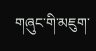གཞུང་གི་མཇུག་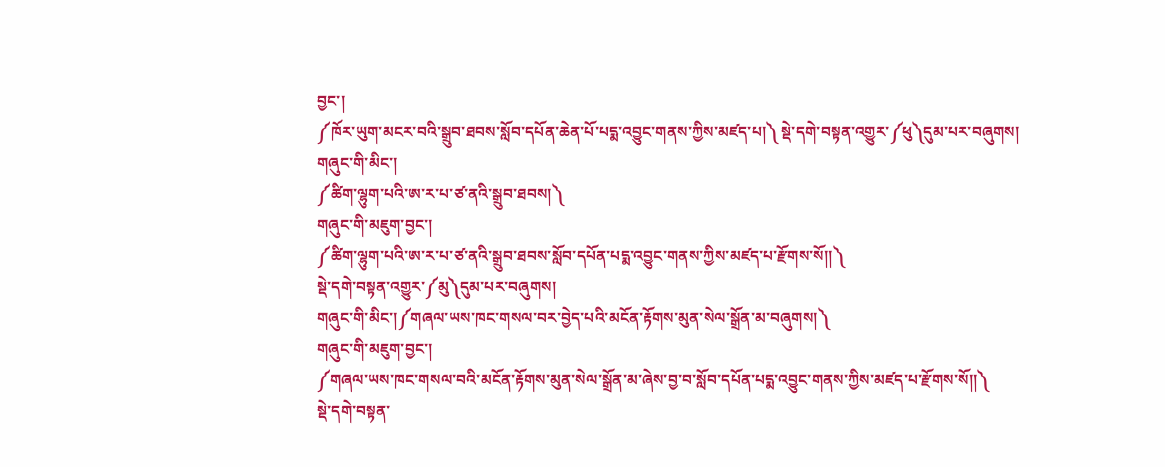བྱང་།
༼ཁོར་ཡུག་མངར་བའི་སྒྲུབ་ཐབས་སློབ་དཔོན་ཆེན་པོ་པདྨ་འབྱུང་གནས་ཀྱིས་མཛད་པ།༽ སྡེ་དགེ་བསྟན་འགྱུར་༼ཕུ༽དུམ་པར་བཞུགས།
གཞུང་གི་མིང་།
༼ཚིག་ལྷུག་པའི་ཨ་ར་པ་ཙ་ནའི་སྒྲུབ་ཐབས།༽
གཞུང་གི་མཇུག་བྱང་།
༼ཚིག་ལྷུག་པའི་ཨ་ར་པ་ཙ་ནའི་སྒྲུབ་ཐབས་སློབ་དཔོན་པདྨ་འབྱུང་གནས་ཀྱིས་མཛད་པ་རྫོགས་སོ།།༽
སྡེ་དགེ་བསྟན་འགྱུར་༼མུ༽དུམ་པར་བཞུགས།
གཞུང་གི་མིང་།༼གཞལ་ཡས་ཁང་གསལ་བར་བྱེད་པའི་མངོན་རྟོགས་མུན་སེལ་སྒྲོན་མ་བཞུགས།༽
གཞུང་གི་མཇུག་བྱང་།
༼གཞལ་ཡས་ཁང་གསལ་བའི་མངོན་རྟོགས་མུན་སེལ་སྒྲོན་མ་ཞེས་བྱ་བ་སློབ་དཔོན་པདྨ་འབྱུང་གནས་ཀྱིས་མཛད་པ་རྫོགས་སོ།།༽
སྡེ་དགེ་བསྟན་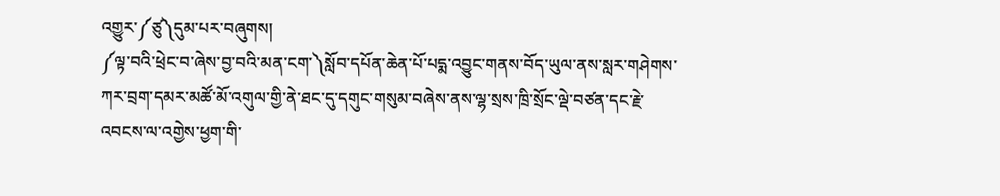འགྱུར་༼ཙུ༽དུམ་པར་བཞུགས།
༼ལྟ་བའི་ཕྲེང་བ་ཞེས་བྱ་བའི་མན་ངག་༽སློབ་དཔོན་ཆེན་པོ་པདྨ་འབྱུང་གནས་བོད་ཡུལ་ནས་སླར་གཤེགས་ཀར་བྲག་དམར་མཚོ་མོ་འགུལ་གྱི་ནེ་ཐང་དུ་དགུང་གསུམ་བཞེས་ནས་ལྷ་སྲས་ཁྲི་སྲོང་ལྡེ་བཙན་དང་རྗེ་འབངས་ལ་འགྱེས་ཕྱག་གི་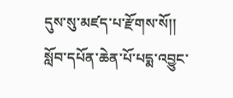དུས་སུ་མཛད་པ་རྫོགས་སོ།།
སློབ་དཔོན་ཆེན་པོ་པདྨ་འབྱུང་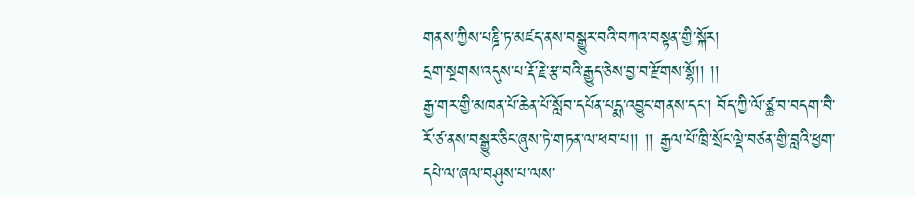གནས་ཀྱིས་པཎྜི་ཏ་མཛད་ནས་བསྒྱུར་བའི་བཀའ་བསྟན་གྱི་སྐོར།
དྲག་སྔགས་འདུས་པ་རྡོ་རྗེ་རྩ་བའི་རྒྱུད་ཅེས་བྱ་བ་རྫོགས་སྷོ།། །།
རྒྱ་གར་གྱི་མཁན་པོ་ཆེན་པོ་སློབ་དཔོན་པདྨ་འབྱུང་གནས་དང་། བོད་ཀྱི་ལོ་ཙྪ་བ་བདག་བཻ་རོ་ཙ་ནས་བསྒྱུར་ཅིང་ཞུས་ཏེ་གཏན་ལ་ཕབ་པ།། །། རྒྱལ་པོ་ཁྲི་སྲོང་ལྡེ་བཙན་གྱི་བླའི་ཕྱག་དཔེ་ལ་ཞལ་བཤུས་པ་ལས་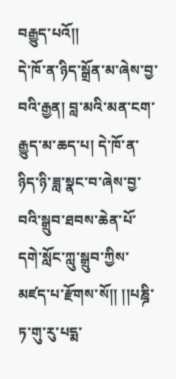བརྒྱུད་པའོ།།
དེ་ཁོ་ན་ཉིད་སྒྲོན་མ་ཞེས་བྱ་བའི་རྒྱན། བླ་མའི་མན་ངག་རྒྱུད་མ་ཆད་པ། དེ་ཁོ་ན་ཉིད་ཉི་ཟླ་སྣང་བ་ཞེས་བྱ་བའི་སྒྲུབ་ཐབས་ཆེན་པོ་དགེ་སློང་ཀླུ་སྒྲུབ་ཀྱིས་མཛད་པ་རྫོགས་སོ།། །།པཎྜི་ཏ་གུ་རུ་པདྨ་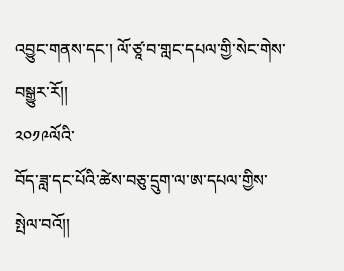འབྱུང་གནས་དང་། ལོ་ཙཱ་བ་གླང་དཔལ་གྱི་སེང་གེས་བསྒྱུར་རོ།།
༢༠༡༩ལོའི་
བོད་ཟླ་དང་པོའི་ཚེས་བཅུ་དྲུག་ལ་ཨ་དཔལ་གྱིས་སྤེལ་བའོ།།